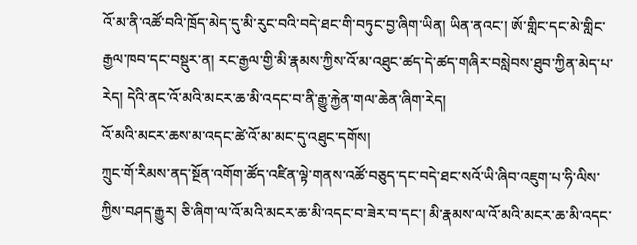འོ་མ་ནི་འཚོ་བའི་ཁྲོད་མེད་དུ་མི་རུང་བའི་བདེ་ཐང་གི་བཏུང་བྱ་ཞིག་ཡིན། ཡིན་ནའང་། ཨོ་གླིང་དང་མེ་གླིང་རྒྱལ་ཁབ་དང་བསྡུར་ན། རང་རྒྱལ་གྱི་མི་རྣམས་ཀྱིས་འོ་མ་འཐུང་ཚད་དེ་ཚད་གཞིར་བསླེབས་ཐུབ་ཀྱིན་མེད་པ་རེད། དེའི་ནང་འོ་མའི་མངར་ཆ་མི་འདང་བ་ནི་རྒྱུ་རྐྱེན་གལ་ཆེན་ཞིག་རེད།
འོ་མའི་མངར་ཆས་མ་འདང་ཚེ་འོ་མ་མང་དུ་འཐུང་དགོས།
ཀྲུང་གོ་རིམས་ནད་སྔོན་འགོག་ཚོད་འཛིན་ལྟེ་གནས་འཚོ་བཅུད་དང་བདེ་ཐང་སའོ་ཡི་ཞིབ་འཇུག་པ་ཧི་ལིས་ཀྱིས་བཤད་རྒྱུར། ཅི་ཞིག་ལ་འོ་མའི་མངར་ཆ་མི་འདང་བ་ཟེར་བ་དང་། མི་རྣམས་ལ་འོ་མའི་མངར་ཆ་མི་འདང་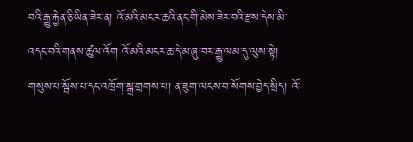བའི་རྒྱུ་རྐྱེན་ཅི་ཡིན་ཟེར་ན། འོ་མའི་མངར་ཆའི་ནང་གི་མེས་ཟེར་བའི་རྫས་དེས་མི་འདང་བའི་གནས་ཚུལ་འོག འོ་མའི་མངར་ཆ་དེ་མ་ཞུ་བར་རྒྱུ་ལམ་དུ་ལུས་སྟེ། གསུས་པ་སྦོས་པ་དང་འཁྲོག་སྒྲ་གྲགས་པ། ན་ཟུག་ལངས་བ་སོགས་བྱེད་སྲིད། འོ་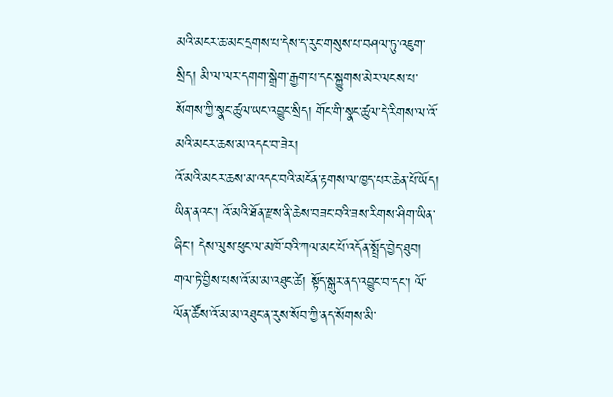མའི་མངར་ཆ་མང་དྲགས་པ་དེས་ད་རུང་གསུས་པ་བཤལ་ཏུ་འཇུག་སྲིད། མི་ལ་ལར་དགག་སྒྲེག་རྒྱག་པ་དང་སྐྱུགས་མེར་ལངས་པ་སོགས་ཀྱི་སྣང་ཚུལ་ཡང་འབྱུང་སྲིད། གོང་གི་སྣང་ཚུལ་དེ་རིགས་ལ་འོ་མའི་མངར་ཆས་མ་འདང་བ་ཟེར།
འོ་མའི་མངར་ཆས་མ་འདང་བའི་མངོན་རྟགས་ལ་ཁྱད་པར་ཆེན་པོ་ཡོད། ཡིན་ནའང་། འོ་མའི་ཐོན་རྫས་ནི་ཆེས་བཟང་བའི་ཟས་རིགས་ཤིག་ཡིན་ཞིང་། དེས་ལུས་ཕུང་ལ་མཁོ་བའི་ཀལ་མང་པོ་འདོན་སྤྲོད་བྱེད་ཐུབ། གལ་ཏེ་བྱིས་པས་འོ་མ་མ་འཐུང་ཚེ། སྟོད་སྒུར་ནད་འབྱུང་བ་དང་། ལོ་ལོན་ཚོས་འོ་མ་མ་འཐུང་ན་རུས་སོབ་ཀྱི་ནད་སོགས་མི་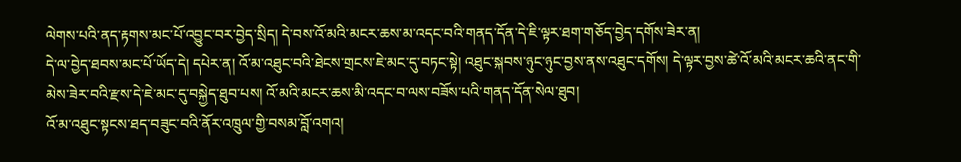ལེགས་པའི་ནད་རྟགས་མང་པོ་འབྱུང་བར་བྱེད་སྲིད། དེ་བས་འོ་མའི་མངར་ཆས་མ་འདང་བའི་གནད་དོན་དེ་ཇི་ལྟར་ཐག་གཅོད་བྱེད་དགོས་ཟེར་ན།
དེ་ལ་བྱེད་ཐབས་མང་པོ་ཡོད་དེ། དཔེར་ན། འོ་མ་འཐུང་བའི་ཐེངས་གྲངས་ཇེ་མང་དུ་བཏང་སྟེ། འཐུང་སྐབས་ཉུང་ཉུང་བྱས་ནས་འཐུང་དགོས། དེ་ལྟར་བྱས་ཚེ་འོ་མའི་མངར་ཆའི་ནང་གི་མེས་ཟེར་བའི་རྫས་དེ་ཇེ་མང་དུ་བསྐྱེད་ཐུབ་པས། འོ་མའི་མངར་ཆས་མི་འདང་བ་ལས་བཟོས་པའི་གནད་དོན་སེལ་ཐུབ།
འོ་མ་འཐུང་སྟངས་ཐད་བཟུང་བའི་ནོར་འཁྲུལ་གྱི་བསམ་བློ་འགའ།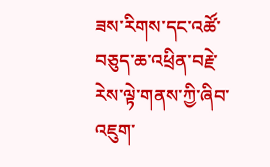ཟས་རིགས་དང་འཚོ་བཅུད་ཆ་འཕྲིན་བརྗེ་རེས་ལྟེ་གནས་ཀྱི་ཞིབ་འཇུག་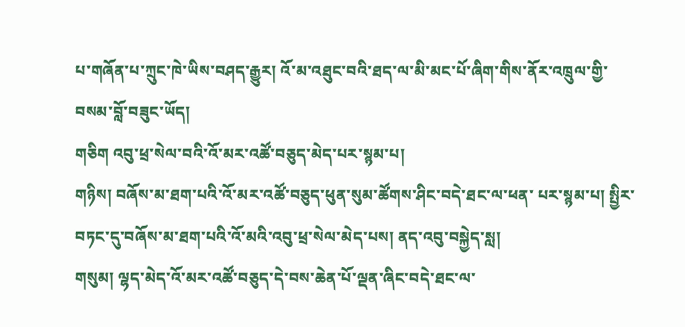པ་གཞོན་པ་ཀྲུང་ཁེ་ཡིས་བཤད་རྒྱུར། འོ་མ་འཐུང་བའི་ཐད་ལ་མི་མང་པོ་ཞིག་གིས་ནོར་འཁྲུལ་གྱི་བསམ་བློ་བཟུང་ཡོད།
གཅིག འབུ་ཕྲ་སེལ་བའི་འོ་མར་འཚོ་བཅུད་མེད་པར་སྙམ་པ།
གཉིས། བཞོས་མ་ཐག་པའི་འོ་མར་འཚོ་བཅུད་ཕུན་སུམ་ཚོགས་ཤིང་བདེ་ཐང་ལ་ཕན་ པར་སྙམ་པ། སྤྱིར་བཏང་དུ་བཞོས་མ་ཐག་པའི་འོ་མའི་འབུ་ཕྲ་སེལ་མེད་པས། ནད་འབུ་བསྐྱེད་སླ།
གསུམ། ལྷད་མེད་འོ་མར་འཚོ་བཅུད་དེ་བས་ཆེན་པོ་ལྡན་ཞིང་བདེ་ཐང་ལ་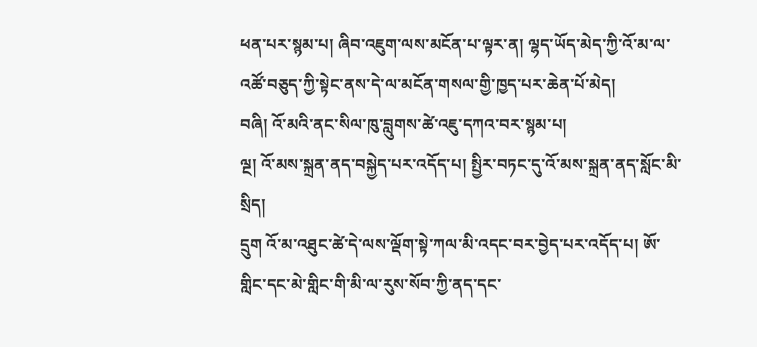ཕན་པར་སྙམ་པ། ཞིབ་འཇུག་ལས་མངོན་པ་ལྟར་ན། ལྷད་ཡོད་མེད་ཀྱི་འོ་མ་ལ་འཚོ་བཅུད་ཀྱི་སྟེང་ནས་དེ་ལ་མངོན་གསལ་གྱི་ཁྱད་པར་ཆེན་པོ་མེད།
བཞི། འོ་མའི་ནང་སིལ་ཁུ་བླུགས་ཚེ་འཇུ་དཀའ་བར་སྙམ་པ།
ལྔ། འོ་མས་སྐྲན་ནད་བསྐྱེད་པར་འདོད་པ། སྤྱིར་བཏང་དུ་འོ་མས་སྐྲན་ནད་སློང་མི་སྲིད།
དྲུག འོ་མ་འཐུང་ཚེ་དེ་ལས་ལྡོག་སྟེ་ཀལ་མི་འདང་བར་བྱེད་པར་འདོད་པ། ཨོ་གླིང་དང་མེ་གླིང་གི་མི་ལ་རུས་སོབ་ཀྱི་ནད་དང་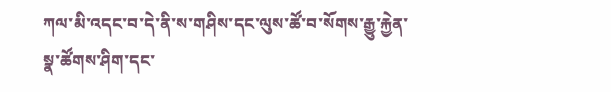ཀལ་མི་འདང་བ་དེ་ནི་ས་གཤིས་དང་ལུས་ཚོ་བ་སོགས་རྒྱུ་རྐྱེན་སྣ་ཚོགས་ཤིག་དང་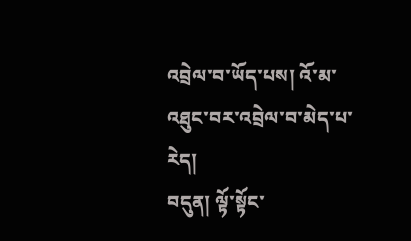འབྲེལ་བ་ཡོད་པས། འོ་མ་འཐུང་བར་འབྲེལ་བ་མེད་པ་རེད།
བདུན། ལྟོ་སྟོང་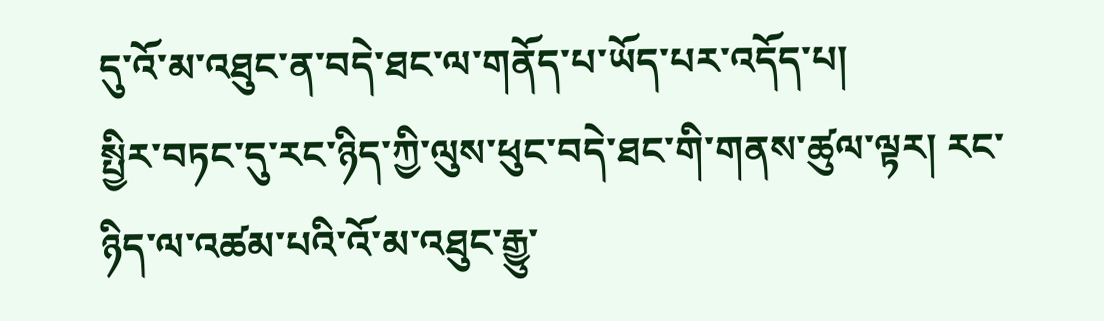དུ་འོ་མ་འཐུང་ན་བདེ་ཐང་ལ་གནོད་པ་ཡོད་པར་འདོད་པ།
སྤྱིར་བཏང་དུ་རང་ཉིད་ཀྱི་ལུས་ཕུང་བདེ་ཐང་གི་གནས་ཚུལ་ལྟར། རང་ཉིད་ལ་འཚམ་པའི་འོ་མ་འཐུང་རྒྱུ་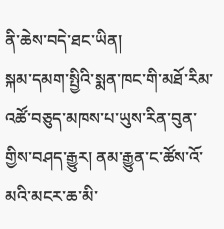ནི་ཆེས་བདེ་ཐང་ཡིན།
སྐམ་དམག་སྤྱིའི་སྨན་ཁང་གི་མཐོ་རིམ་འཚོ་བཅུད་མཁས་པ་ཡུས་རིན་བུན་གྱིས་བཤད་རྒྱུར། ནམ་རྒྱུན་ང་ཚོས་འོ་མའི་མངར་ཆ་མི་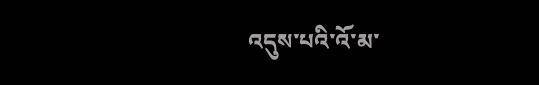འདུས་པའི་འོ་མ་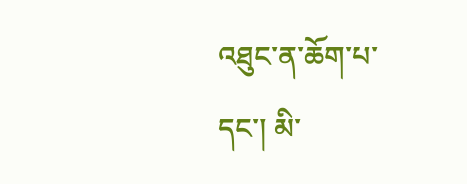འཐུང་ན་ཆོག་པ་དང་། མི་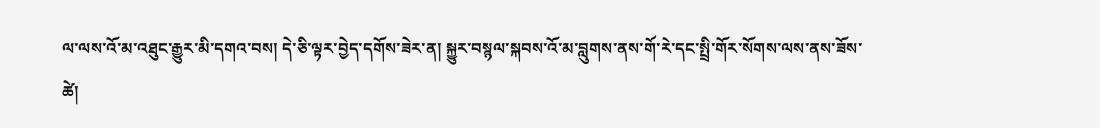ལ་ལས་འོ་མ་འཐུང་རྒྱུར་མི་དགའ་བས། དེ་ཅི་ལྟར་བྱེད་དགོས་ཟེར་ན། སྐྱུར་བསྙལ་སྐབས་འོ་མ་བླུགས་ནས་གོ་རེ་དང་སྤྲི་གོར་སོགས་ལས་ནས་ཟོས་ཚེ།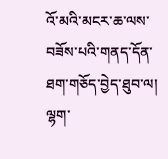འོ་མའི་མངར་ཆ་ལས་བཟོས་པའི་གནད་དོན་ཐག་གཅོད་བྱེད་ཐུབ་ལ། ལྷག་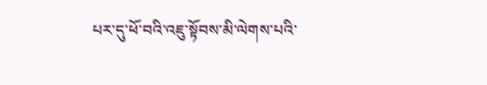པར་དུ་ཕོ་བའི་འཇུ་སྟོབས་མི་ལེགས་པའི་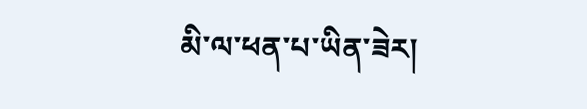མི་ལ་ཕན་པ་ཡིན་ཟེར།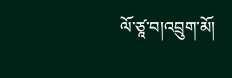ལོ་ཙཱ་བ།འབྲུག་མོ།